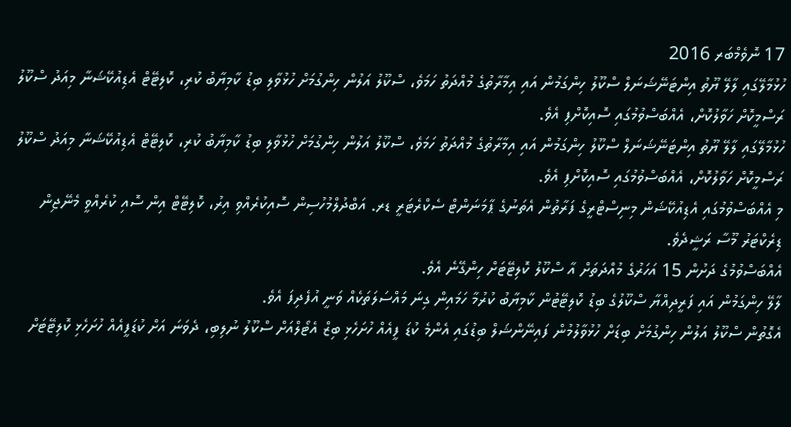17 ނޮވެމްބަރ 2016
ހުޅުމާލޭގައި ލާލޭ ޔޫތު އިންޓަނޭޝަނަލް ސްކޫލު ހިންގަމުން އައި އިމާރާތުގެ މުއްދަތު ހަމަވެ، ސްކޫލު އަލުން ހިންގުމަށް ހުޅުވާލި ބިޑު ކާމިޔާބު ކުރި، ކޮލިޓޭޓް އެޑިއުކޭޝަނާ މިއަދު ސްކޫލު ރަސްމީކޮށް ހަވާލުކޮށް، އެއްބަސްވުމުގައި ސޮއިކޮށްފި އެވެ.
ހުޅުމާލޭގައި ލާލޭ ޔޫތު އިންޓަނޭޝަނަލް ސްކޫލު ހިންގަމުން އައި އިމާރާތުގެ މުއްދަތު ހަމަވެ، ސްކޫލު އަލުން ހިންގުމަށް ހުޅުވާލި ބިޑު ކާމިޔާބު ކުރި، ކޮލިޓޭޓް އެޑިއުކޭޝަނާ މިއަދު ސްކޫލު ރަސްމީކޮށް ހަވާލުކޮށް، އެއްބަސްވުމުގައި ސޮއިކޮށްފި އެވެ.
މި އެއްބަސްވުމުގައި އެޑިއުކޭޝަން މިނިސްޓްރީގެ ފަރާތުން އެތަނުގެ ޕާމަނަންޓް ސެކްރެޓަރީ ޑރ. އަބްދުލްމުހުސިން ސޮއިކުރެއްވި އިރު، ކޮލިޓޭޓް އިން ސޮއި ކުރެއްވީ މެނޭޖިން ޑިރެކްޓަރު މޫސާ ރަޝީދެވެ.
އެއްބަސްވުމުގެ ދަށުން 15 އަހަރުގެ މުއްދަތަށް އާ ސްކޫލު ކޮލިޓޭޓަށް ހިންގޭނެ އެވެ.
ލާލޭ ހިންގަމުން އައި ފަރީދިއްޔާ ސްކޫލުގެ ބިޑު ކޮލިޓޭޓުން ކާމިޔާބު ކުރުމާ ހަމައިން ގިނަ މައްސަލަތަކެއް ވަނީ އުފެދިފަ އެވެ.
އެގޮތުން ސްކޫލު އަލުން ހިންގުމަށް ބިޑަށް ހުޅުވާލުމުން ފައިނޭންޝަލް ބިޑުގައި އެންމެ ކުޑަ ފީއެއް ހުށަހެޅި ބިޒް އެޓޯލްއަށް ސްކޫލު ނުލިބި، ދެވަނަ އަށް ކުޑަފީއެއް ހުށަހެޅި ކޮލިޓޭޓަށް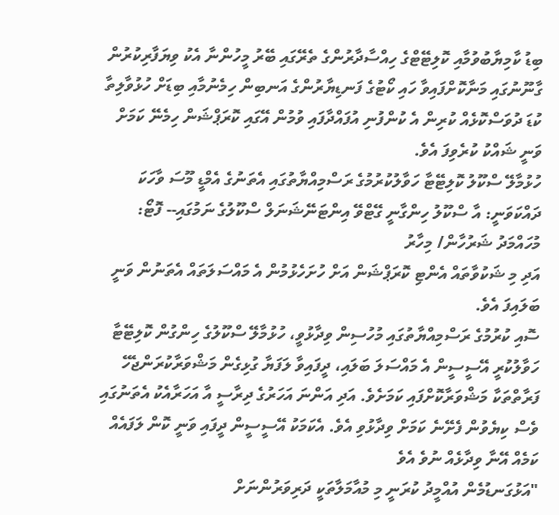ބިޑު ކާމިޔާބުވުމާއި ކޮލިޓޭޓްގެ ހިއްސާދާރުންގެ ތެރޭގައި ބޭރު މީހުންނާ އެކު ވިޔަފާރިކުރުން ގާނޫނުގައި މަނާކޮށްފައިވާ ހައި ކޯޓުގެ ފަނޑިޔާރުންގެ އަނބިން ހިމެނުމާއި ބިޑަށް ހުޅުވާލިތާ ކުޑަ ދުވަސްކޮޅެއް ކުރިން އެ ކުންފުނި އުފައްދާފައި ވުމުން އޭގައި ކޮރަޕްޝަން ހިމެނޭ ކަމަށް ވަނީ ޝައްކު ކުރެވިފަ އެވެ.
ހުޅުމާލޭ ސްކޫލު ކޮލިޓޭޓާ ހަވާލުކުރުމުގެ ރަސްމިއްޔާތުގައި އެތަނުގެ އެމްޑީ މޫސަ ވާހަކަ ދައްކަވަނީ: އާ ސްކޫލު ހިންގާނީ ގޭޓްވޭ އިންޓަނޭޝަނަލް ސްކޫލުގެ ނަމުގައި-- ފޮޓޯ: މުހައްމަދު ޝަރުހާން/ މިހާރު
އަދި މި ޝަކުވާތައް އެންޓި ކޮރަޕްޝަން އަށް ހުށަހެޅުމުން އެ މައްސަލަތައް އެތަނުން ވަނީ ބަލައިފަ އެވެ.
ސޮއި ކުރުމުގެ ރަސްމިއްޔާތުގައި މުހުސިން ވިދާޅުވީ، ހުޅުމާލޭ ސްކޫލުގެ ހިންގުން ކޮލިޓޭޓާ ހަވާލުކުރީ އޭސީސީން އެ މައްސަލަ ބަލައި، ދީފައިވާ ލަފަޔާ ގުޅިގެން މަޝްވަރާކުރަންޖެހޭ ފަރާތްތަކާ މަޝްވަރާކޮށްފައި ކަމަށެވެ. އަދި އަންނަ އަހަރުގެ ދިރާސީ އާ އަހަރާއެކު އެތަނުގައި ވެސް ކިޔެވުން ފެށޭނެ ކަމަށް ވިދާޅުވި އެވެ. އެކަމަކު އޭސީސީން ދީފައި ވަނީ ކޮން ލަފައެއް ކަމެއް އޭނާ ވިދާޅެއް ނުވެ އެވެ
"އަޅުގަނޑުމެން އުއްމީދު ކުރަނީ މި މުއާމަލާތަކީ ދަރިވަރުންނަށް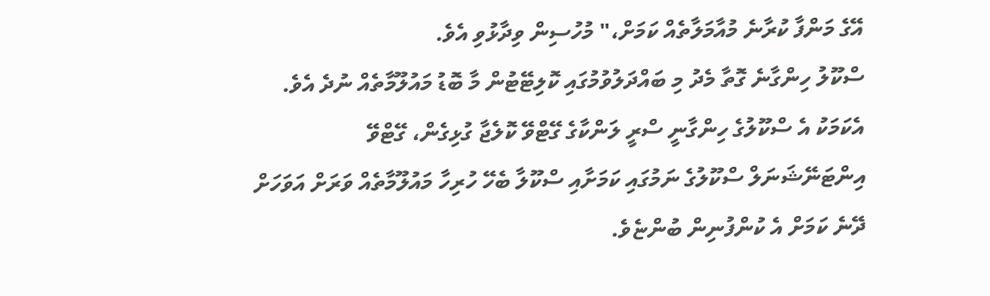އޭގެ މަންފާ ކުރާނެ މުއާމަލާތެއް ކަމަށް،" މުހުސިން ވިދާޅުވި އެވެ.
ސްކޫލު ހިންގާނެ ގޮތާ މެދު މި ބައްދަލުވުމުގައި ކޮލިޓޭޓުން މާ ބޮޑު މައުލޫމާތެއް ނުދެ އެވެ. އެކަމަކު އެ ސްކޫލުގެ ހިންގާނީ ސްރީ ލަންކާގެ ގޭޓްވޭ ކޮލެޖާ ގުޅިގެން، ގޭޓްވޭ އިންޓަނޭޝަނަލް ސްކޫލުގެ ނަމުގައި ކަމަށާއި ސްކޫލާ ބެހޭ ހުރިހާ މައުލޫމާތެއް ވަރަށް އަވަހަށް ދޭނެ ކަމަށް އެ ކުންފުނިން ބުންޏެވެ.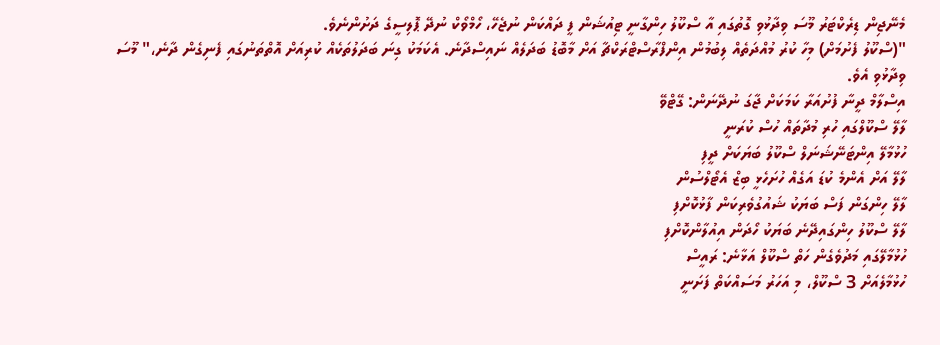މެނޭޖިން ޑިރެކްޓަރު މޫސަ ވިދާޅުވި ގޮތުގައި އާ ސްކޫލު ހިންގާނީ ޓިއުޝަން ފީ ދައްކަން ނުޖެހޭ، ހޯމްވޯކް ނުދޭ ޕޮލިސީގެ ދަށުންނެވެ.
"(ސްކޫލު ފެށުމަށް) މިހާ ކުރު މުއްދަތެއް ލިބުމުން އިންފްރާސްޓްރަކްޗާ އަށް މާބޮޑު ބަދަލެއް ނައިސްދާނެ. އެކަމަކު ގިނަ ބަދަލުތަކެއް ކުރިއަށް އޮތްތަނުގައި ފެނިގެން ދާނެ،" މޫސަ ވިދާޅުވި އެވެ.
އިސްލާމް ދީނާ ފުށުއަރާ ކަމަކަށް ޖާގަ ނުދޭނަން: ގޭޓްވޭ
ލާލޭ ސްކޫލްގައި ހުރި މުދާތައް ހުސް ކުރަނީ
ހުޅުމާލޭ އިންޓަނޭޝަނަލް ސްކޫލު ބަޔަކަށް ދީފި
ލާލޭ އަށް އެންމެ ކުޑަ އަގެއް ހުށަހެޅީ ބިޒް އެޓޯލްސުން
ލާލޭ ހިންގަން ފަސް ބަޔަކު ޝައުގުވެރިކަން ފާޅުކޮށްފި
ލާލޭ ސްކޫލު ހިންގައިދޭނެ ބަޔަކު ހޯދަން އިއުލާންކޮށްފި
ހުޅުމާލޭގައި މަދުވެގެން ހަތް ސްކޫލް އަޅާނެ: ރައީސް
ހުޅުމާލެއަށް 3 ސްކޫލް، މި އަހަރު މަސައްކަތް ފަށަނީ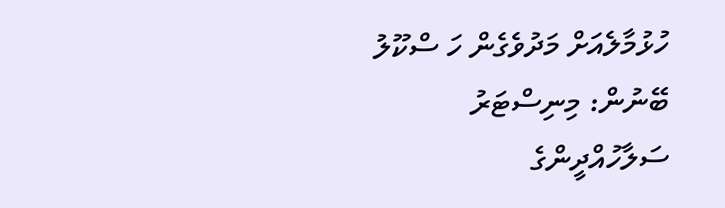ހުޅުމާލެއަށް މަދުވެގެން ހަ ސްކޫލު ބޭނުން: މިނިސްޓަރު
ސަލާހުއްދީންގެ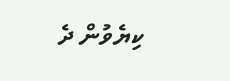ކިޔެވުން ދެ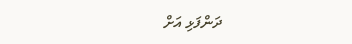ދަންފަޅި އަށް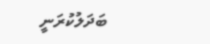ބަދަލުކުރަނީ